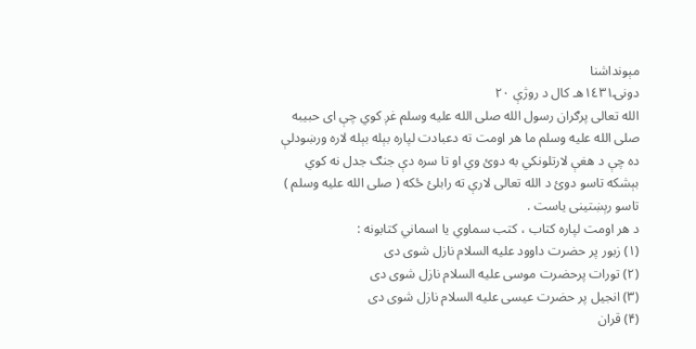مېونداشنا
دونۍ١٤٣١هـ کال د روژې ٢٠
الله تعالی پرګران رسول الله صلی الله علیه وسلم غږ کوي چې ای حبیبه صلی الله علیه وسلم ما هر اومت ته دعبادت لپاره بېله بېله لاره ورښودلې ده چې د هغې لارتلونکي به دوئ وي او تا سره دې جنګ جدل نه کوي بېشکه تاسو دوئ د الله تعالی لارې ته رابلئ ځکه ( صلی الله علیه وسلم ) تاسو رېښتينی یاست .
د هر اومت لپاره کتاب ، کتب سماوي یا اسماني کتابونه :
(۱) زبور پر حضرت داوود علیه السلام نازل شوی دی
(۲) تورات پرحضرت موسی علیه السلام نازل شوی دی
(۳) انجیل پر حضرت عیسی علیه السلام نازل شوی دی
(۴) قران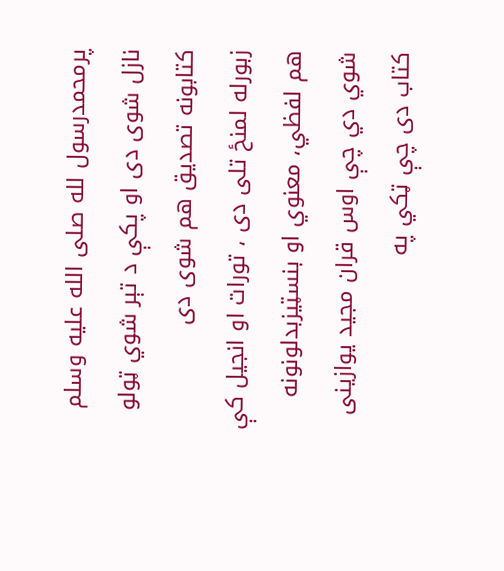پرمحمدرسول لله صلی الله علیه وسلم نازل شوی دی او پکې د تېر شوي ټولو کتابونه تصدیق هم شوی دی
زبورله لمنځ تلی دی ، تورات او انجیل کې هم لفظي، معنوي او بنسټيزبدلونونه شوي دي چې اوس قران مجید یوازینی کتاب دی چې ټکي په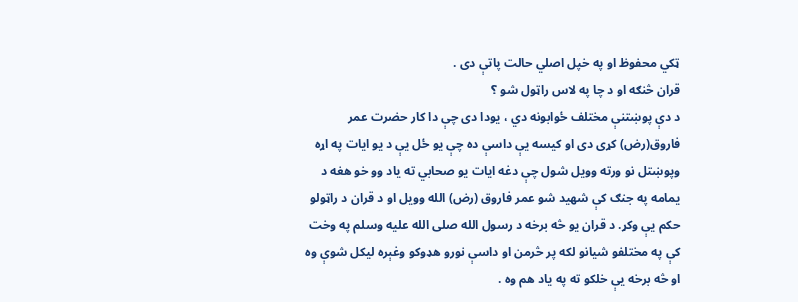ټکي محفوظ او په خپل اصلي حالت پاتې دی .
قران څنګه او د چا په لاس راټول شو ؟
د دې پوښتنې مختلف ځوابونه دي ، یودا دی چې دا کار حضرت عمر فاروق(رض) کړی دی او کیسه یې داسې ده چې یو ځل یې د یو ایات په اړه وپوښتل نو ورته وویل شول چې دغه ایات یو صحابي ته یاد وو خو هغه د یمامه په جنګ کې شهید شو عمر فاروق (رض) الله وویل او د قران د راټولو حکم یې وکړ. د قران یو څه برخه د رسول الله صلی الله علیه وسلم په وخت کې په مختلفو شیانو لکه پر څرمن او داسې نورو هډوکو وغېره لیکل شوې وه او څه برخه یې خلکو ته په یاد هم وه .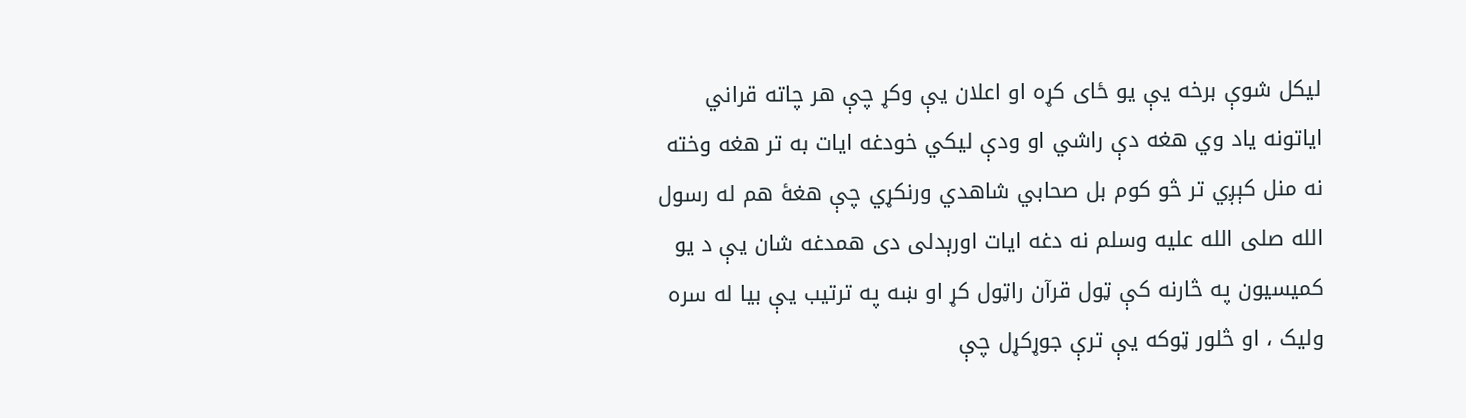لیکل شوې برخه یې یو ځای کړه او اعلان یې وکړ چې هر چاته قراني ایاتونه یاد وي هغه دې راشي او ودې لیکي خودغه ایات به تر هغه وخته نه منل کېږي تر څو کوم بل صحابي شاهدي ورنکړي چې هغۀ هم له رسول الله صلی الله علیه وسلم نه دغه ایات اورېدلی دی همدغه شان یې د یو کمیسیون په څارنه کې ټول قرآن راټول کړ او ښه په ترتیب یې بیا له سره ولیک ، او څلور ټوکه یې ترې جوړکړل چې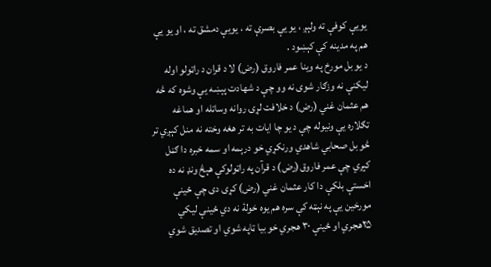یویې کوفې ته ولېږ ، یو يې بصرې ته ، یويې دمشق ته ، او یو یې هم په مدینه کې کېښود .
د یو بل مورخ په وینا عمر فاروق (رض) لا د قران د راټولو اوله لیکنې نه وزګار شوی نه وو چې د شهادت پېښه یې وشوه که څه هم عثمان غني (رض) د خلافت لړۍ روانه وساتله او هماغه تګلاره یې ونیوله چې د یو چا ایات به تر هغه وخته نه منل کېږي تر څو بل صحابي شاهدي ورنکړي خو درېمه او سمه خبره دا ګڼل کېږي چې عمر فاروق(رض) د قرآن په راټولوکې هېڅ ونډ نه ده اخستې بلکې دا کار عثمان غني (رض) کړی دی چې ځینې مورخین یې په نېټه کې سره هم یوه خولۀ نه دي ځینې لیکي ۲۵هجري او ځینې ۳۰ هجري خو بیا ټاپه شوي او تصدیق شوي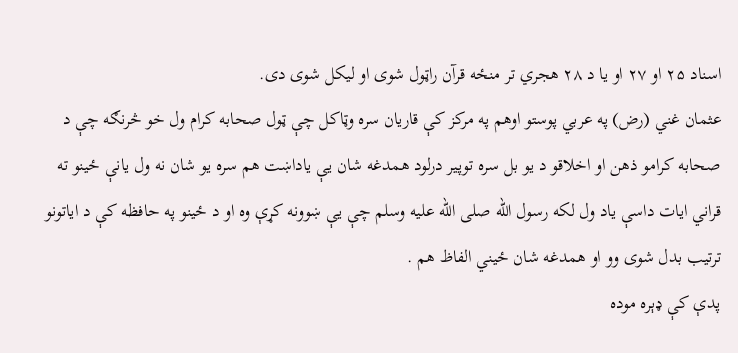اسناد ۲۵ او ۲۷ او یا د ۲۸ هجري تر منځه قرآن راټول شوی او لیکل شوی دی.
عثمان غني (رض) په عربي پوستو اوهم په مرکز کې قاریان سره وټاکل چې ټول صحابه کرام ول خو څرنګه چې د صحابه کرامو ذهن او اخلاقو د یو بل سره توپیر درلود همدغه شان یې یاداښت هم سره یو شان نه ول یانې ځینو ته قراني ایات داسې یاد ول لکه رسول الله صلی الله علیه وسلم چې یې ښوونه کړې وه او د ځینو په حافظه کې د ایاتونو ترتیب بدل شوی وو او همدغه شان ځیني الفاظ هم .
پدې کې ډېره موده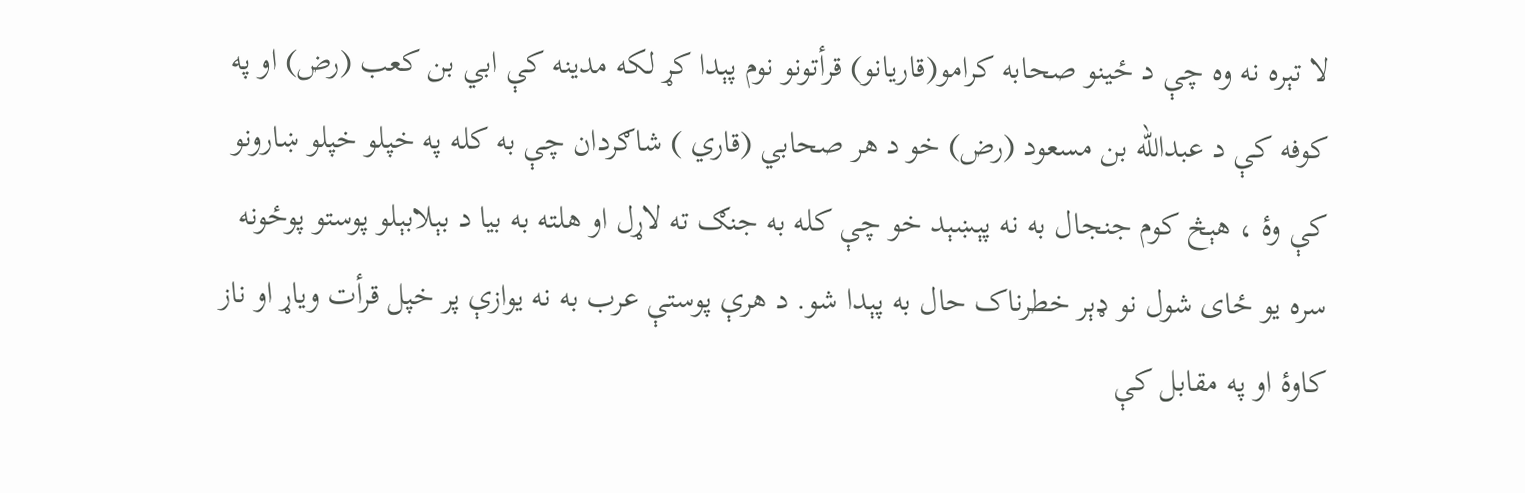لا تېره نه وه چې د ځینو صحابه کرامو(قاریانو) قرأتونو نوم پېدا کړ لکه مدینه کې ابي بن کعب (رض) او په کوفه کې د عبدالله بن مسعود (رض) خو د هر صحابي (قاري ) شاګردان چې به کله په خپلو خپلو ښارونو کې وۀ ، هېڅ کوم جنجال به نه پېښېد خو چې کله به جنګ ته لاړل او هلته به بیا د بېلابېلو پوستو پوځونه سره یو ځای شول نو ډېر خطرناک حال به پېدا شو. د هرې پوستې عرب به نه یوازې پر خپل قرأت ویاړ او ناز کاوۀ او په مقابل کې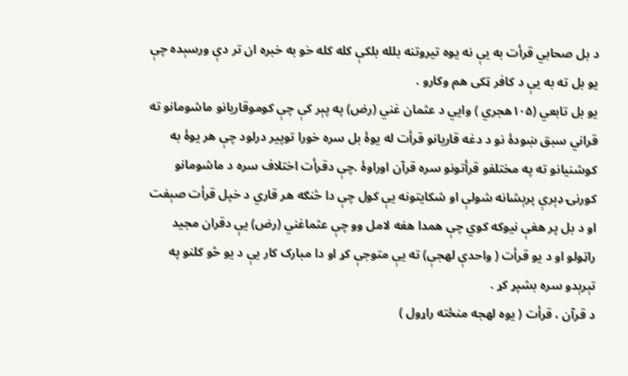د بل صحابي قرأت به یې نه یوه تیروتنه بلله بلکې کله کله خو به خبره ان تر دې ورسېده چې یو بل ته به یې د کافر ټکی هم وکارو .
یو بل تابعي (۱۰۵هجري ) وایي د عثمان غني (رض) په پېر کې چې کوموقاریانو ماشومانو ته قراني سبق ښودۀ نو د دغه قاریانو قرأت له یوۀ بل سره خورا توپیر درلود چې هر یوۀ به کوشنيانو ته په مختلفو قرأتونو سره قرآن اوراوۀ .چې دقرأت اختلاف سره د ماشومانو کورنۍ ډېرې پرېشانه شولې او شکایتونه یې کول چې دا څنګه هر قاري د خپل قرأت صېفت او د بل پر هغې نیوکه کوي چې همدا هغه لامل وو چې عثماغني (رض) یې دقران مجید راټولو او د یو قرأت ( واحدې لهجې) ته يې متوجې کړ او دا مبارک کار یې د یو څو کلنو په تېرېدو سره بشپړ کړ .
د قرآن ، قرأت ( یوه لهجه منځته راړول )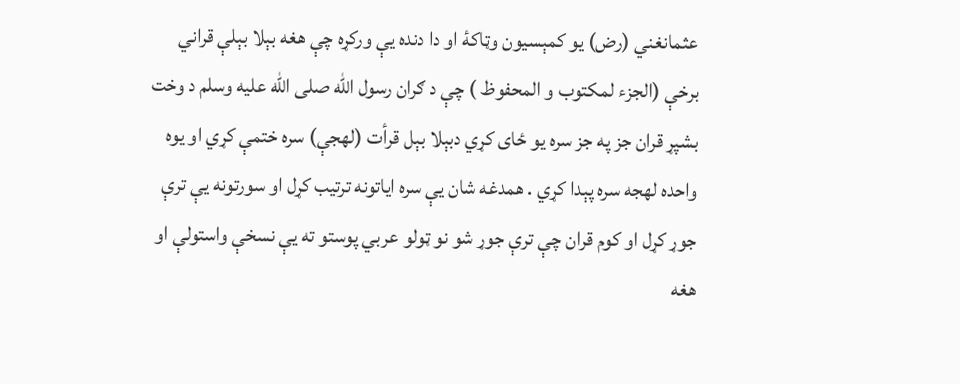عثمانغني (رض) یو کمېسيون وټاکۀ او دا دنده یې ورکړه چې هغه بېلا بېلې قراني برخې (الجزء لمکتوب و المحفوظ ) چې د ګران رسول الله صلی الله علیه وسلم د وخت بشپړ قران جز په جز سره یو ځای کړي دبېلا بېل قرأت (لهجې) سره ختمې کړي او یوه واحده لهجه سره پېدا کړي . همدغه شان یې سره ایاتونه ترتیب کړل او سورتونه یې ترې جوړ کړل او کوم قران چې ترې جوړ شو نو ټولو عربي پوستو ته یې نسخې واستولې او هغه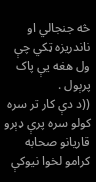څه جنجالي او ناندریزه ټکي چې ول هغه یې پاک پرېول .
((د دې کار تر سره کولو سره پرې ډېرو قاریانو صحابه کرامو لخوا نیوکې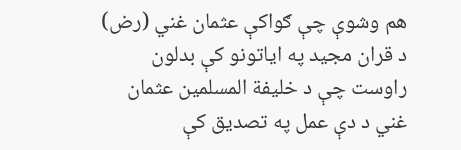هم وشوې چې ګواکې عثمان غني (رض) د قران مجید په ایاتونو کې بدلون راوست چې د خلیفة المسلمین عثمان غني د دې عمل په تصدیق کې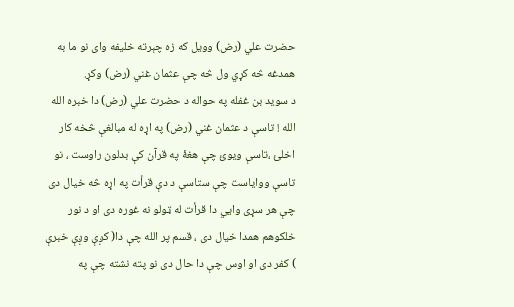حضرت علي (رض) وویل که زه چېرته خلیفه وای نو ما به همدغه څه کړي ول څه چې عثمان غني (رض) وکړ.
د سوید بن غفله په حواله د حضرت علي (رض) دا خبره الله الله ! تاسې د عثمان غني (رض) په اړه له مبالغې څخه کار اخلئ ،تاسې ویوئ چې هغۀ په قرآن کې بدلون راوست ، نو تاسې وواياست چې ستاسې د دې قرأت په اړه څه خیال دی چې هر سړی وایي دا قرأت له ټولو نه غوره دی او د نور خلکوهم همدا خیال دی ، قسم پر الله چې دا( کږې وږې خبرې ) کفر دی او اوس چې دا حال دی نو پته نشته چې په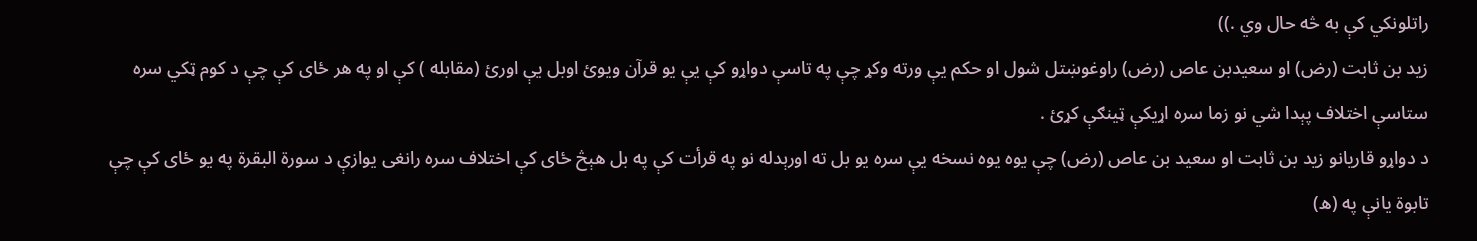راتلونکي کې به څه حال وي .))
زید بن ثابت (رض) او سعیدبن عاص (رض) راوغوښتل شول او حکم یې ورته وکړ چې په تاسې دواړو کې یې یو قرآن ویوئ اوبل یې اورئ (مقابله ) کې او په هر ځای کې چې د کوم ټکي سره ستاسې اختلاف پېدا شي نو زما سره اړیکې ټینګې کړئ .
د دواړو قاریانو زید بن ثابت او سعید بن عاص (رض) چې یوه یوه نسخه یې سره یو بل ته اورېدله نو په قرأت کې په بل هېڅ ځای کې اختلاف سره رانغی یوازې د سورة البقرة په یو ځای کې چې تابوة یانې په (ه)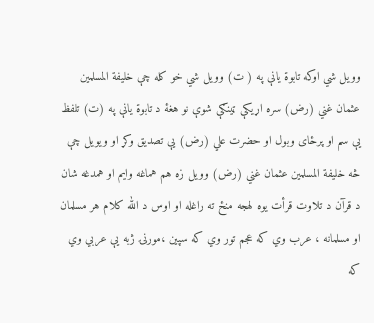وویل شي اوکه تابوة یانې په ( ت) وویل شي خو کله چې خلیفة المسلمین عثمان غني (رض) سره اړیکې ټینګې شوې نو هغۀ د تابوة یانې په (ت) تلفظ یې سم او پرځای وبول او حضرت علي (رض) یې تصدیق وکړ او ویویل چې څه خلیفة المسلمین عثمان غني (رض) وویل زه هم هماغه وایم او همدغه شان د قرآن د تلاوت قرأت یوه لهجه منځ ته راغله او اوس د الله کلام هر مسلمان او مسلمانه ، عرب وي که عجم تور وي که سپین ،مورنۍ ژبه یې عربي وي که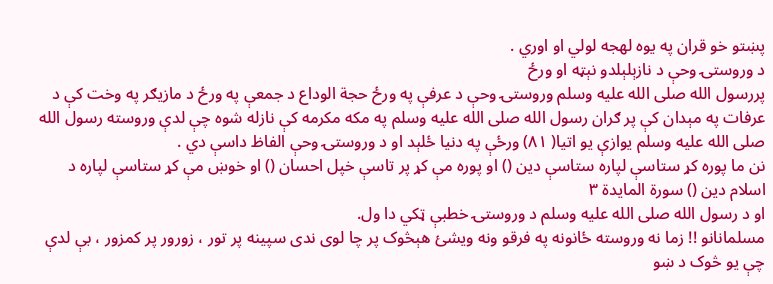پښتو خو قران په یوه لهجه لولي او اوري .
د وروستۍ وحې د نازېلېلدو نېټه او ورځ
پررسول الله صلی الله علیه وسلم وروستۍ وحې د عرفې په ورځ حجة الوداع د جمعې په ورځ د مازیګر په وخت کې د عرفات په مېدان کې پر ګران رسول الله صلی الله علیه وسلم په مکه مکرمه کې نازله شوه چې لدې وروسته رسول الله صلی الله علیه وسلم یوازې یو اتیا( ۸۱) ورځې په دنیا ځلېد او د وروستۍ وحې الفاظ داسې دي .
نن ما پوره کړ ستاسې لپاره ستاسې دین () او پوره مې کړ پر تاسې خپل احسان () او خوښ مې کړ ستاسې لپاره د اسلام دین () سورة المایدة ۳
او د رسول الله صلی الله علیه وسلم د وروستۍ خطبې ټکي دا ول.
مسلمانانو !! زما نه وروسته ځانونه په فرقو ونه ویشئ هېڅوک پر چا لوی ندی سپینه پر تور ، زورور پر کمزور ، بې لدې چې یو څوک د ښو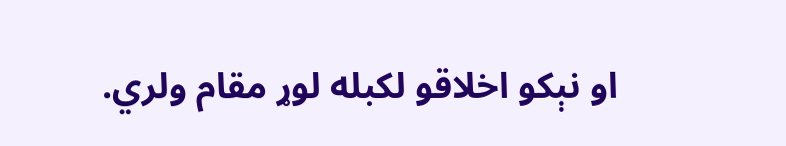او نېکو اخلاقو لکبله لوړ مقام ولري.